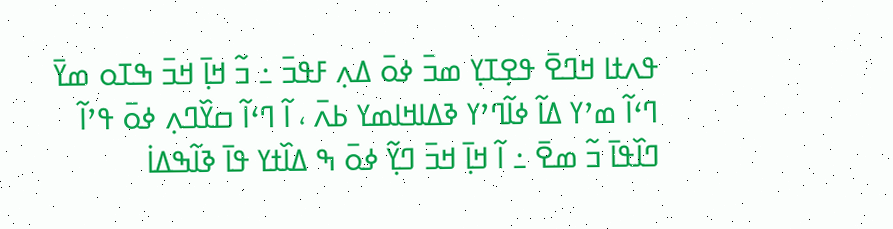ߟߍߙߊ ߞߣߐ߫ ߟߐ߲ߠߌ߲ ߘߏ߫ ߦߋ߫ ߡߍ߲ ߓߟߏ߫ ߸ ߏ߬ ߞߊ߲߫ ߞߏ߫ ߒߠߋ ߘߌ߫ ߣߵߊ߬ ߘߴߌ ߡߊ߬ ߦߊ߬ߣߴߌ ߢߡߊߞߊߘߌ ߕߍ߫ ، ߊ߬ ߣߵߊ߬ ߛߌ߰ߣߍ߲ ߦߋ߫ ߟߴߊ߬ ߣߊ߰ߟߊ߫ ߏ߬ ߘߐ߫ ߸ ߊ߬ ߞߊ߲߫ ߞߏ߫ ߣߌ߲߬ ߦߋ߫ ߒ ߡߊ߰ߙߌ ߟߊ߫ ߢߊ߬ߒߡߊ߭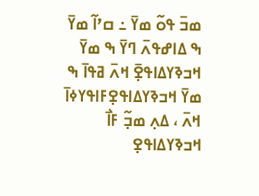ߘߏ߫ ߟߋ߬ ߘߌ߫ ߸ ߛߴߊ߬ ߘߌ߫ ߒ ߡߊߝߟߍ߫ ߣߌ߫ ߒ ߘߌ߫ ߞߏߢߌߡߊߟߐ߲߫ ߞߍ߫ ߥߟߊ߫ ߒ ߘߌ߫ ߞߏߢߌߡߊߟߐ߲ߓߊߟߌߦߊ߫ ߞߍ߫ ، ߡߍ߲ ߘߏ߲߬ ߓߊ߯ ߞߏߢߌߡߊߟߐ߲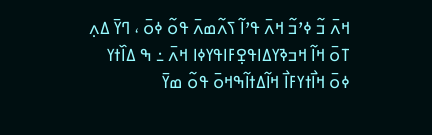ߞߍ߫ ߏ߬ ߦߴߏ߬ ߞߍ߫ ߟߴߊ߬ ߖߍ߬ߘߍ߫ ߟߋ߬ ߦߋ߫ ، ߣߌ߫ ߡߍ߲ ߠߋ߫ ߞߊ߬ ߞߏߢߌߡߊߟߐ߲ߓߊߟߌߦߊ ߞߍ߫ ߸ ߒ ߡߊ߰ߙߌ ߦߋ߫ ߞߊ߯ߙߌߓߊ߯ ߞߊ߬ߡߙߊ߬ߒߞߋ߫ ߟߋ߬ ߘߌ߫